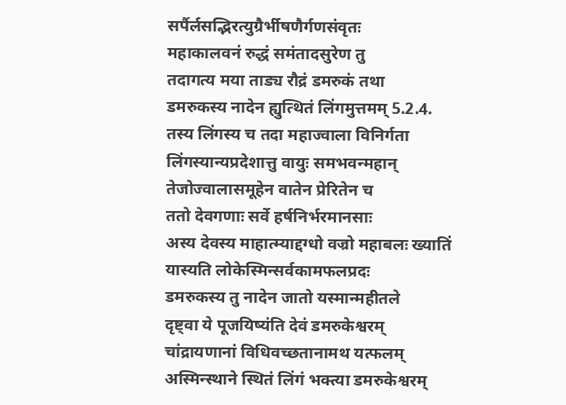सर्पैर्लसद्भिरत्युग्रैर्भीषणैर्गणसंवृतः
महाकालवनं रुद्धं समंतादसुरेण तु
तदागत्य मया ताड्य रौद्रं डमरुकं तथा
डमरुकस्य नादेन ह्युत्थितं लिंगमुत्तमम् 5.2.4.
तस्य लिंगस्य च तदा महाज्वाला विनिर्गता
लिंगस्यान्यप्रदेशात्तु वायुः समभवन्महान्
तेजोज्वालासमूहेन वातेन प्रेरितेन च
ततो देवगणाः सर्वे हर्षनिर्भरमानसाः
अस्य देवस्य माहात्म्याद्दग्धो वज्रो महाबलः ख्यातिं यास्यति लोकेस्मिन्सर्वकामफलप्रदः
डमरुकस्य तु नादेन जातो यस्मान्महीतले
दृष्ट्वा ये पूजयिष्यंति देवं डमरुकेश्वरम्
चांद्रायणानां विधिवच्छतानामथ यत्फलम्
अस्मिन्स्थाने स्थितं लिंगं भक्त्या डमरुकेश्वरम्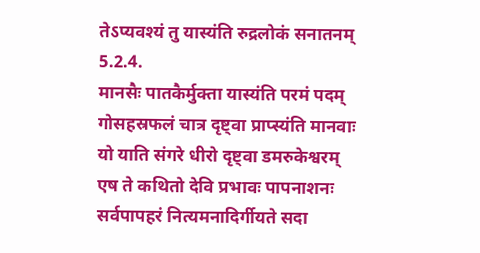तेऽप्यवश्यं तु यास्यंति रुद्रलोकं सनातनम् 5.2.4.
मानसैः पातकैर्मुक्ता यास्यंति परमं पदम् गोसहस्रफलं चात्र दृष्ट्वा प्राप्स्यंति मानवाः
यो याति संगरे धीरो दृष्ट्वा डमरुकेश्वरम्
एष ते कथितो देवि प्रभावः पापनाशनः
सर्वपापहरं नित्यमनादिर्गीयते सदा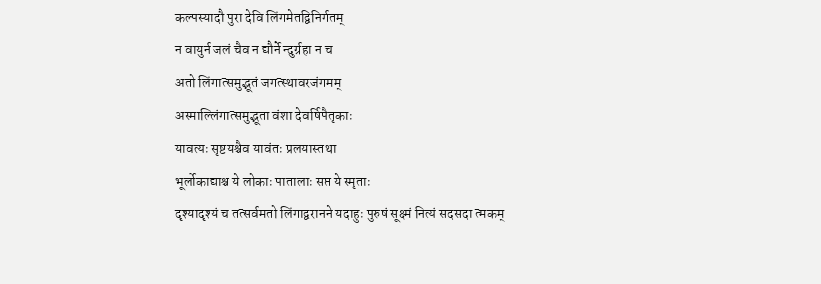कल्पस्यादौ पुरा देवि लिंगमेतद्विनिर्गतम्
न वायुर्न जलं चैव न द्यौर्ने न्दुर्ग्रहा न च
अतो लिंगात्समुद्भूतं जगत्स्थावरजंगमम्
अस्माल्लिंगात्समुद्भूता वंशा देवर्षिपैतृकाः
यावत्यः सृष्टयश्चैव यावंतः प्रलयास्तथा
भूर्लोकाद्याश्च ये लोकाः पातालाः सप्त ये स्मृताः
दृश्यादृश्यं च तत्सर्वमतो लिंगाद्वरानने यदाहुः पुरुषं सूक्ष्मं नित्यं सदसदा त्मकम्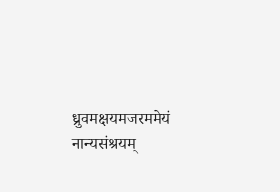ध्रुवमक्षयमजरममेयं नान्यसंश्रयम्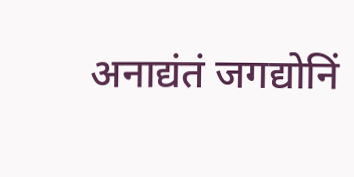अनाद्यंतं जगद्योनिं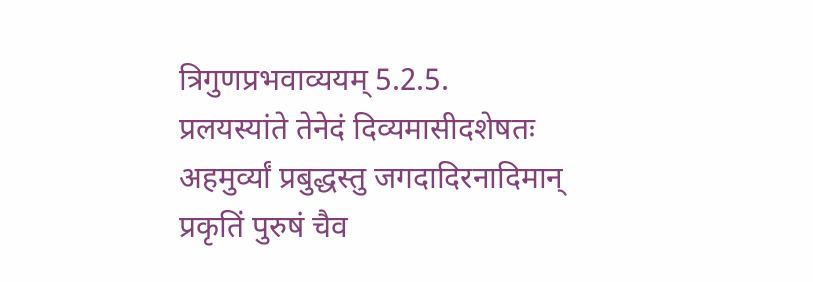त्रिगुणप्रभवाव्ययम् 5.2.5.
प्रलयस्यांते तेनेदं दिव्यमासीदशेषतः
अहमुर्व्यां प्रबुद्धस्तु जगदादिरनादिमान्
प्रकृतिं पुरुषं चैव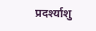प्रदर्श्याशु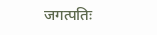जगत्पतिः